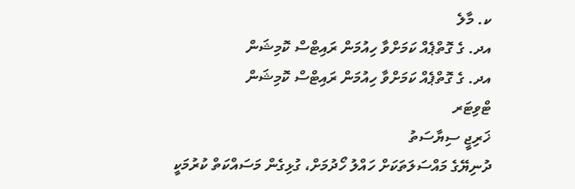ކ. މާލެ
އދ. ގެ ގޮތްޕެއް ކަމަށްވާ ހިއުމަން ރައިޓްސް ކޮމިޝަން
އދ. ގެ ގޮތްޕެއް ކަމަށްވާ ހިއުމަން ރައިޓްސް ކޮމިޝަން
ޓްވިޓަރ
ޚަރިޖީ ސިޔާސަތު
ދުނިޔޭގެ މައްސަލަތަކަށް ހައްލު ހޯދުމަށް، ގުޅިގެން މަސައްކަތް ކުރުމަކީ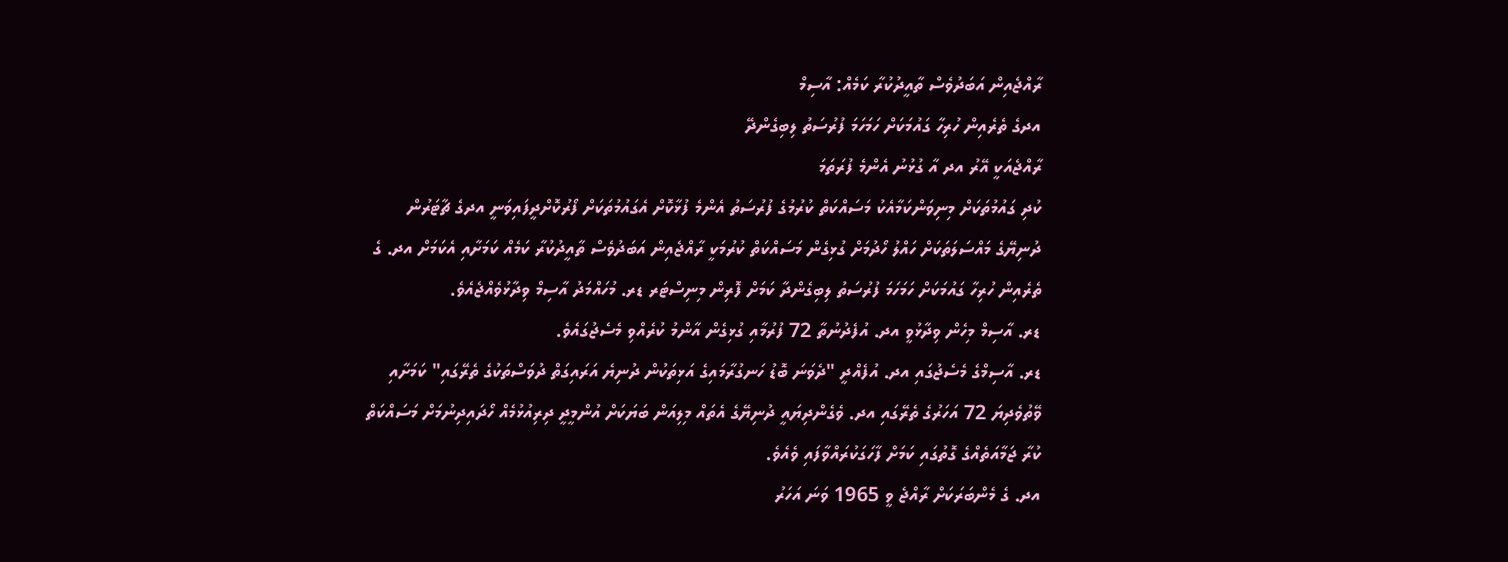ރާއްޖެއިން އަބަދުވެސް ތާއީދުކުރާ ކަމެއް: އާސިމް
އދގެ ތެރެއިން ހުރިހާ ގައުމަކަށް ހަމަހަމަ ފުރުސަތު ލިބިގެންދޭ
ރާއްޖެއަކީ އޭރު އދ އާ ގުޅުނު އެންމެ ފުރަތަމަ
ކުދި ގައުމުތަކަށް މިނިވަންކަމާއެކު މަސައްކަތް ކުރުމުގެ ފުރުސަތު އެންމެ ފުޅާކޮށް އެގައުމުތަކަށް ފޯރުކޮށްދީފައިވަނީ އދގެ ޗާޓަރުން
ދުނިޔޭގެ މައްސަލަތަކަށް ހައްލު ހޯދުމަށް ގުޅިގެން މަސައްކަތް ކުރުމަކީ ރާއްޖެއިން އަބަދުވެސް ތާއީދުކުރާ ކަމެއް ކަމަށާއި އެކަމަށް އދ. ގެ ތެރެއިން ހުރިހާ ގައުމަކަށް ހަމަހަމަ ފުރުސަތު ލިބިގެންދާ ކަމަށް ފޮރިން މިނިސްޓަރ ޑރ. މުހައްމަދު އާސިމް ވިދާޅުވެއްޖެއެވެ.
ޑރ. އާސިމް މިހެން ވިދާޅުވީ އދ. އުފެދުނުތާ 72 ފުރުމާއި ގުޅިގެން އާންމު ކުރެއްވި މެސެޖުގައެވެ.
ޑރ. އާސިމްގެ މެސެޖުގައި އދ. އުފެއްދީ "ދެވަނަ ބޮޑު ހަނގުރާމައިގެ އަޅިތަކުން ދުނިޔެ އަރައިގަތް ދުވަސްތަކުގެ ތެރޭގައި" ކަމަށާއި ވޭތުވެދިޔަ 72 އަހަރުގެ ތެރޭގައި އދ. ވެގެންދިޔައީ ދުނިޔޭގެ އެތައް މިލިއަން ބަޔަކަށް އުންމީދީ ދިރިއުޅުމެއް ހޯދައިދިނުމަށް މަސައްކަތް ކުރާ ޖަމާއަތެއްގެ ގޮތުގައި ކަމަށް ފާހަގަކުރައްވާފައި ވެއެވެ.
އދ. ގެ މެންބަރަކަށް ރާއްޖެ ވީ 1965 ވަނަ އަހަރު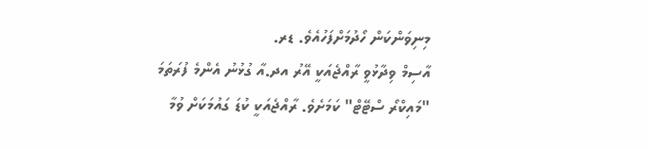މިނިވަންކަން ހޯދުމަށްފަހުއެވެ. ޑރ.
އާސިމް ވިދާޅުވީ ރާއްޖެއަކީ އޭރު އދ.އާ ގުޅުނު އެންމެ ފުރަތަމަ "މައިކްރޯ ސްޓޭޓް" ކަމަށެވެ. ރާއްޖެއަކީ ކުޑަ ގައުމަކަށް ވުމާ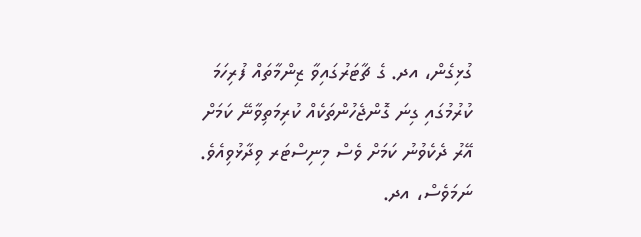ގުޅިގެން، އދ. ގެ ޗާޓަރުގައިވާ ޒިންމާތައް ފުރިހަމަ ކުރުމުގައި ގިނަ ގޮންޖެހުންތަކެއް ކުރިމަތިވާނޭ ކަމަށް އޭރު ދެކެވުނު ކަމަށް ވެސް މިނިސްޓަރ ވިދާޅުވިއެވެ.
ނަމަވެސް، އދ.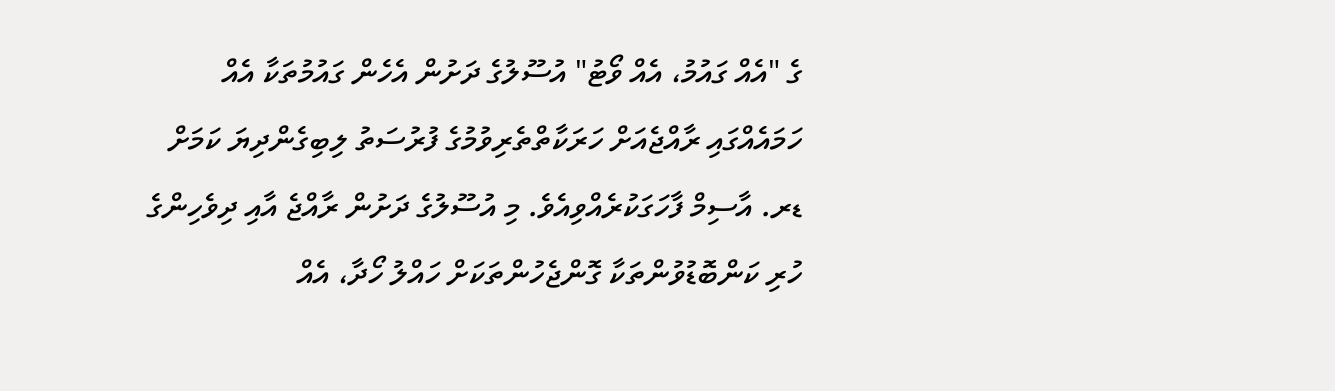ގެ "އެއް ގައުމު، އެއް ވޯޓު" އުސޫލުގެ ދަށުން އެހެން ގައުމުތަކާ އެއް ހަމައެއްގައި ރާއްޖެއަށް ހަރަކާތްތެރިވުމުގެ ފުރުސަތު ލިބިގެންދިޔަ ކަމަށް ޑރ. އާސިމް ފާހަގަކުރެއްވިއެވެ. މި އުސޫލުގެ ދަށުން ރާއްޖެ އާއި ދިވެހިންގެ ހުރި ކަންބޮޑުވުންތަކާ ގޮންޖެހުންތަކަށް ހައްލު ހޯދާ، އެއް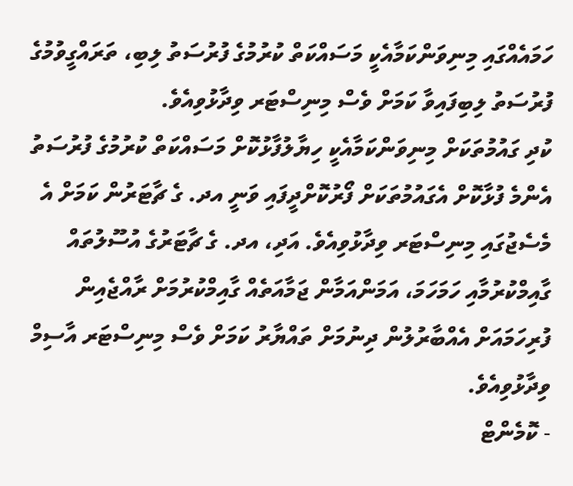ހަމައެއްގައި މިނިވަންކަމާއެކީ މަސައްކަތް ކުރުމުގެ ފުރުސަތު ލިބި، ތަރައްގީވުމުގެ ފުރުސަތު ލިބިފައިވާ ކަމަށް ވެސް މިނިސްޓަރ ވިދާޅުވިއެވެ.
ކުދި ގައުމުތަކަށް މިނިވަންކަމާއެކީ ހިޔާލުފާޅުކޮށް މަސައްކަތް ކުރުމުގެ ފުރުސަތު އެންމެ ފުޅާކޮށް އެގައުމުތަކަށް ފޯރުކޮށްދީފައި ވަނީ އދ. ގެ ޗާޓަރުން ކަމަށް އެ މެސެޖުގައި މިނިސްޓަރ ވިދާޅުވިއެވެ. އަދި، އދ. ގެ ޗާޓަރުގެ އުސޫލުތައް ގާއިމްކުރުމާއި ހަމަހަމަ، އަމަންއަމާން ޖަމާއަތެއް ގާއިމްކުރުމަށް ރާއްޖެއިން ފުރިހަމައަށް އެއްބާރުލުން ދިނުމަށް ތައްޔާރު ކަމަށް ވެސް މިނިސްޓަރ އާސިމް ވިދާޅުވިއެވެ.
- ކޮމެންޓް